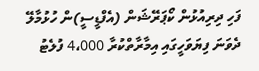ފަހި ދިރިއުޅުން ކޯޕަރޭޝަން (އެފްޑީސީ)ން ހުޅުމާލޭ ދެވަނަ ފިޔަވަހީގައި އިމާރާތްކުރާ 4،000 ފުލެޓު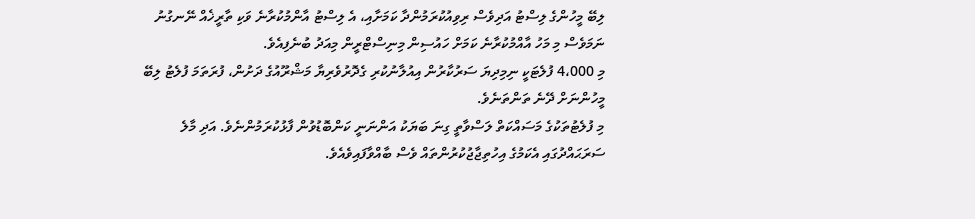ލިބޭ މީހުންގެ ލިސްޓު އަދިވެސް ރިވިއުކުރަމުންދާ ކަމަށާއި، އެ ލިސްޓު އާންމުކުރާނެ ވަކި ތާރީޚެއް ނޭނގުނު ނަމަވެސް މި މަހު އާއްމުކުރާނެ ކަމަށް ހައުސިން މިނިސްޓްރީން މިއަދު ބުނެފިއެވެ.
މި 4،000 ފުލެޓަކީ ނިމިދިޔަ ސަރުކާރުން އިއުލާނުކުރި ގެދޮރުވެރިޔާ މަޝްރޫއުގެ ދަށުން، ފުރަތަމަ ފުލެޓު ލިބޭ މީހުންނަށް ދޭނެ ތަންތަނެވެ.
މި ފުލެޓުތަކުގެ މަސައްކަތް ލަސްވާތީ ގިނަ ބަޔަކު އަންނަނީ ކަންބޮޑުވުން ފާޅުކުރަމުންނެވެ. އަދި މާލެ ސަރަޙައްދުގައި އެކަމުގެ އިހުތިޖާޖުކުރުންތައް ވެސް ބާއްވާފައިވެއެވެ.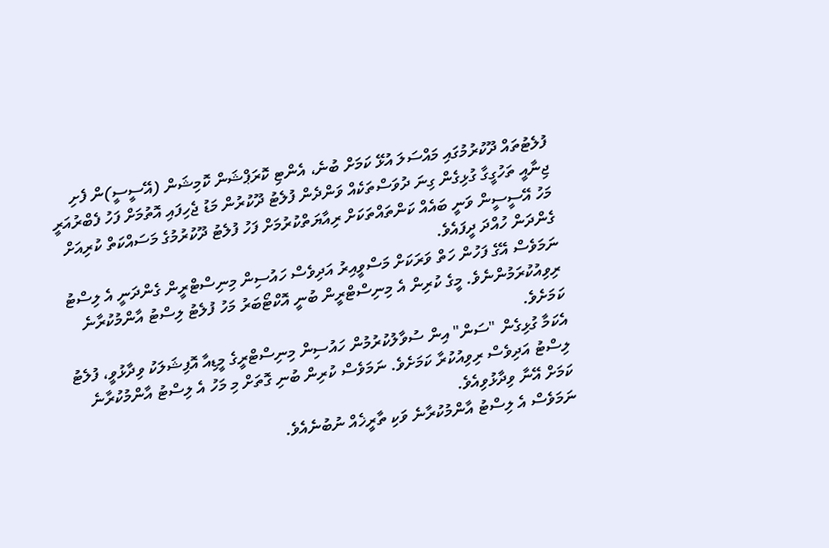ފުލެޓުތައް ދޫކުރުމުގައި މައްސަލަ އުޅޭ ކަމަށް ބުނެ، އެންޓި ކޮރަޕްޝަން ކޮމިޝަން (އޭސީސީ)ން ފެށި ޖިނާއީ ތަހުގީގާ ގުޅިގެން ގިނަ ދުވަސްތަކެއް ވަންދެން ފުލެޓު ދޫކުރުން މަޑު ޖެހިފައި އޮތުމަށް ފަހު ފެބްރުއަރީ މަހު އޭސީސީން ވަނީ ބައެއް ކަންތައްތަކަށް ރިއާޔަތްކުރުމަށް ފަހު ފުލެޓު ދޫކުރުމުގެ މަސައްކަތް ކުރިއަށް ގެންދަން ހުއްދަ ދީފައެވެ.
ނަމަވެސް އޭގެ ފަހުން ހަތް ވަރަކަށް މަސްވީއިރު އަދިވެސް ހައުސިން މިނިސްޓްރީން ގެންދަނީ އެ ލިސްޓު ރިވިއުކުރަމުންނެވެ. މީގެ ކުރިން އެ މިނިސްޓްރީން ބުނީ އޮކްޓޯބަރު މަހު ފުލެޓު ލިސްޓު އާންމުކުރާނެ ކަމަށެވެ.
އެކަމާ ގުޅިގެން "ސަން" އިން ސުވާލުކުރުމުން ހައުސިން މިނިސްޓްރީގެ މީޑިއާ އޮފިޝަލަކު ވިދާޅުވީ، ފުލެޓު ލިސްޓު އަދިވެސް ރިވިއުކުރާ ކަމަށެވެ. ނަމަވެސް ކުރިން ބުނި ގޮތަށް މި މަހު އެ ލިސްޓު އާންމުކުރާނެ ކަމަށް އޭނާ ވިދާޅުވިއެވެ.
ނަމަވެސް އެ ލިސްޓު އާންމުކުރާނެ ވަކި ތާރީޚެއް ނުބުނެއެވެ.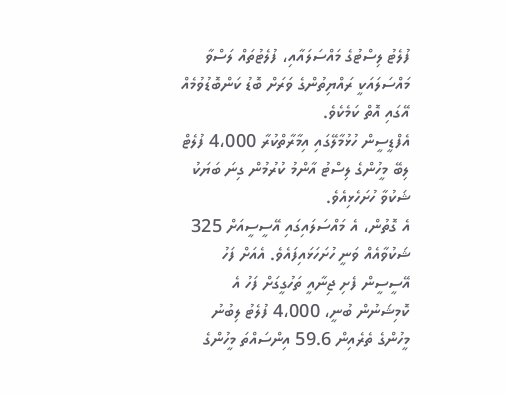ފުލެޓު ލިސްޓުގެ މައްސަލައާއި، ފުލެޓުތައް ލަސްވާ މައްސަލައަކީ ރައްޔިތުންގެ ވަރަށް ބޮޑު ކަންބޮޑުވުމެއް އޭގައި އޮތް ކަމެކެވެ.
އެފްޑީސީން ހުޅުމާލޭގައި އިމާރާތްކުރާ 4،000 ފުލެޓް ލިބޭ މީހުންގެ ލިސްޓު އާންމު ކުރުމުން ގިނަ ބަޔަކު ޝަކުވާ ހުށަހެޅިއެވެ.
އެ ގޮތުން، އެ މައްސަލައިގައި އޭސީސީއަށް 325 ޝަކުވާއެއް ވަނީ ހުށަހަޅައިފައެވެ. އެއަށް ފަހު އޭސީސީން ފެށި ޖިނާއީ ތަހުގީގަށް ފަހު އެ ކޮމިޝަނުން ބުނީ، 4،000 ފުލެޓު ލިބުނު މީހުންގެ ތެރެއިން 59.6 އިންސައްތަ މީހުންގެ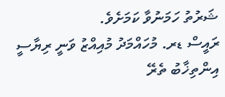ޝަރުތު ހަމަނުވާ ކަމަށެވެ.
ރައީސް ޑރ. މުހައްމަދު މުއިއްޒު ވަނީ ރިޔާސީ އިންތިޚާބު ތެރޭ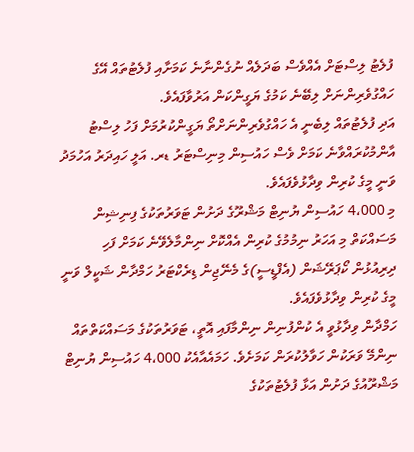ފުލެޓު ލިސްޓަށް އެއްވެސް ބަދަލެއް ނުގެންނާނެ ކަމަށާއި ފުލެޓުތައް އޭގެ ހައްގުވެރިންނަށް ލިބޭނެ ކަމުގެ ޔަގީންކަން އަރުވާފައެވެ.
އަދި ފުލެޓުތައް ލިބެނީ އެ ހައްގުވެރިންނަށްތޯ ޔަގީންކުރުމަށް ފަހު ލިސްޓު އާންމުކުރައްވާނެ ކަމަށް ވެސް ހައުސިން މިނިސްޓަރު ޑރ. އަލީ ހައިދަރު އަހުމަދު ވަނީ މީގެ ކުރިން ވިދާޅުވެފައެވެ.
މި 4،000 ހައުސިން ޔުނިޓް މަޝްރޫގެ ދަށުން ޓަވަރުތަކުގެ ފިނިޝިން މަސައްކަތް މި އަހަރު ނިމުމުގެ ކުރިން އެއްކޮށް ނިންމާލެވޭނެ ކަމަށް ފަހި ދިރިއުޅުން ކޯޕަރޭޝަން (އެފްޑީސީ)ގެ މެނޭޖިން ޑިރެކްޓަރު ހަމްދާން ޝަކީލް ވަނީ މީގެ ކުރިން ވިދާޅުވެފައެވެ.
ހަމްދާން ވިދާޅުވީ އެ ކުންފުނިން ނިންމާފައި އޮތީ، ޓަވަރުތަކުގެ މަސައްކަތްތައް ނިންމޭ ވަރަކުން ހަވާލުކުރަން ކަމަށެވެ. ހަމައެއާއެކު 4،000 ހައުސިން ޔުނިޓް މަޝްރޫއުގެ ދަށުން އަޅާ ފުލެޓުތަކުގެ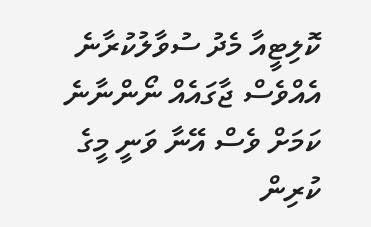ކޮލިޓީއާ މެދު ސުވާލުކުރާނެ އެއްވެސް ޖާގައެއް ނޯންނާނެ ކަމަށް ވެސް އޭނާ ވަނީ މީގެ ކުރިން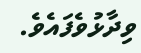ވިދާޅުވެފައެވެ.